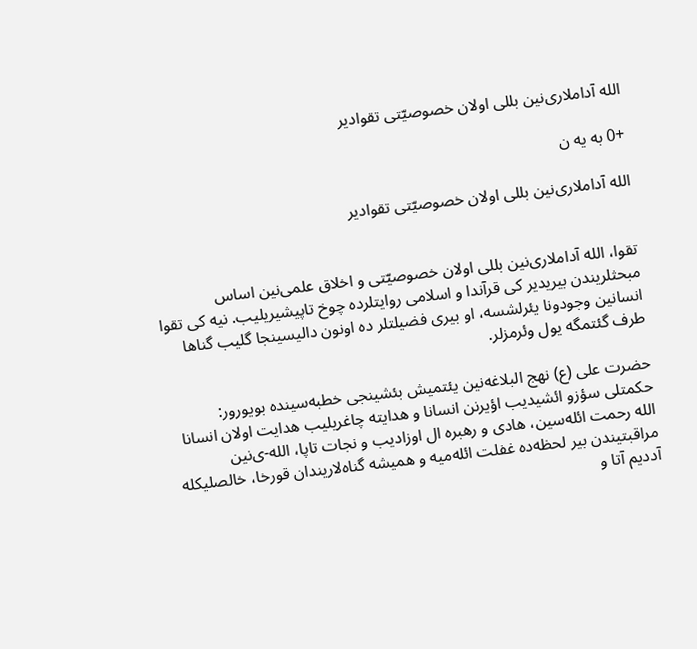الله آداملاری‌نین بللی اولان خصوصیّتی تقوادیر

+0 به یه ن

الله آداملاری‌نین بللی اولان خصوصیّتی تقوادیر


تقوا، الله آداملاری‌نین بللی اولان خصوصیّتی و اخلاق علمی‌نین اساس مبحثلریندن بیریدیر كی قرآندا و اسلامی روایتلرده چوخ تاپیشیریلیب. نیه كی تقوا انسانین وجودونا یئرلشسه، او بیری فضیلتلر ده اونون دالیسینجا گلیب گناها طرف گئتمگه یول وئرمزلر.

حضرت علی (ع) نهج البلاغه‌نین یئتمیش بئشینجی خطبه‌سینده بویورور: حكمتلی سؤزو ائشیدیب اؤیرنن انسانا و هدایته چاغریلیب هدایت اولان انسانا الله رحمت ائله‌سین، هادی و رهبره ال اوزادیب و نجات تاپا، الله-ی‌نین مراقبتیندن بیر لحظه‌ده غفلت ائله‌میه و همیشه گناه‌لاریندان قورخا، خالصلیكله آددیم آتا و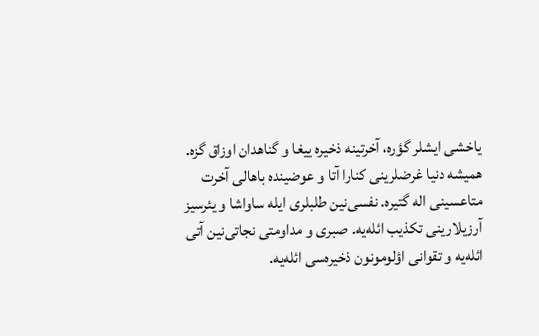یاخشی ایشلر گؤره، آخرتینه ذخیره ییغا و گناهدان اوزاق گزه. همیشه دنیا غرضلرینی كنارا آتا و عوضینده باهالی آخرت متاعسینی اله گتیره. نفسی‌نین طلبلری ایله ساواشا و یئرسیز آرزیلارینی تكذیب ائله‌یه. صبری و مداومتی نجاتی‌نین آتی ائله‌یه و تقوانی اؤلومونون ذخیره‌سی ائله‌یه.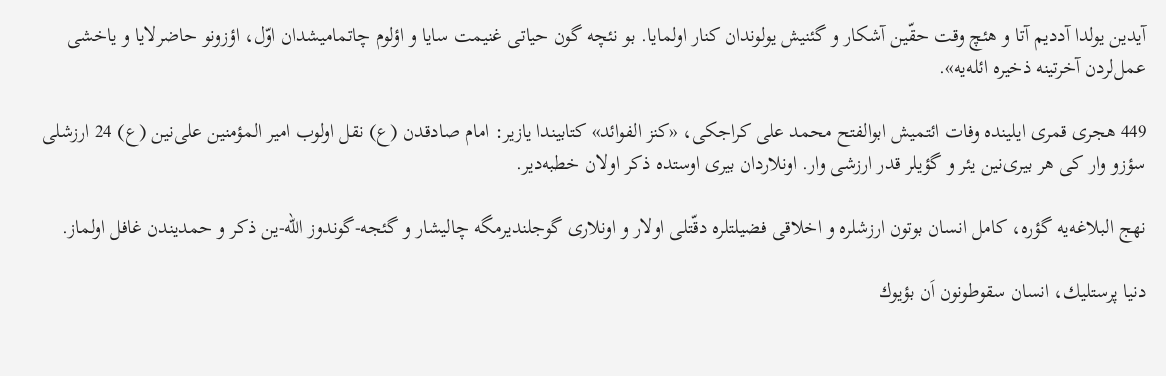آیدین یولدا آددیم آتا و هئچ وقت حقّین آشكار و گئنیش یولوندان كنار اولمایا. بو نئچه گون حیاتی غنیمت سایا و اؤلوم چاتمامیشدان اوّل، اؤزونو حاضرلایا و یاخشی عمل‌لردن آخرتینه ذخیره ائله‌یه».

449 هجرى قمری ایلینده وفات ائتمیش ابوالفتح محمد على كراجكى، «كنز الفوائد» كتابیندا یازیر: امام صادقدن (ع) نقل اولوب امیر المؤمنین علی‌نین (ع) 24 ارزشلی سؤزو وار كی هر بیری‌نین یئر و گؤیلر قدر ارزشی وار. اونلاردان بیری اوستده ذكر اولان خطبه‌دیر.

نهج البلاغه‌یه گؤره، كامل انسان بوتون ارزشلره و اخلاقی فضیلتلره دقّتلی اولار و اونلاری گوجلندیرمگه چالیشار و گئجه-گوندوز الله-ین ذكر و حمدیندن غافل اولماز.

دنیا پرستلیك، انسان سقوطونون اَن بؤیوك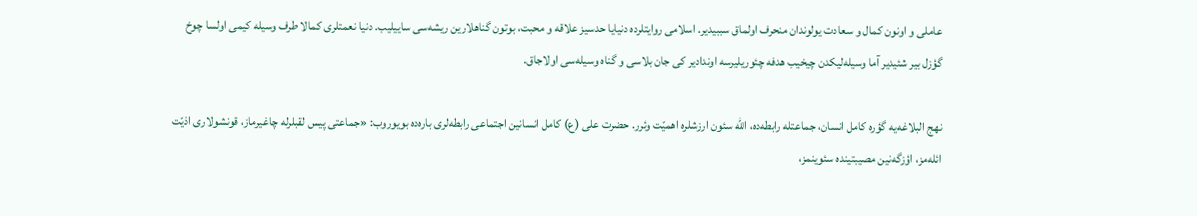عاملی و اونون كمال و سعادت یولوندان منحرف اولماق سببیدیر. اسلامی روایتلرده دنیایا حدسیز علاقه و محبت، بوتون گناهلارین ریشه‌سی ساییلیب. دنیا نعمتلری كمالا طرف وسیله كیمی اولسا چوخ گؤزل بیر شئیدیر آما وسیله‌لیكدن چیخیب هدفه چئوریلیرسه اوندادیر كی جان بلاسی و گناه وسیله‌سی اولاجاق.

نهج البلاغه‌یه گؤره كامل انسان، جماعتله رابطه‌ده، الله سئون ارزشلره اهمیّت وئرر. حضرت علی (ع) كامل انسانین اجتماعی رابطه‌لری باره‌ده بویوروب: «جماعتی پیس لقبلرله چاغیرماز، قونشولاری اذیّت ائله‌مز، اؤزگه‌نین مصیبتینده سئوینمز،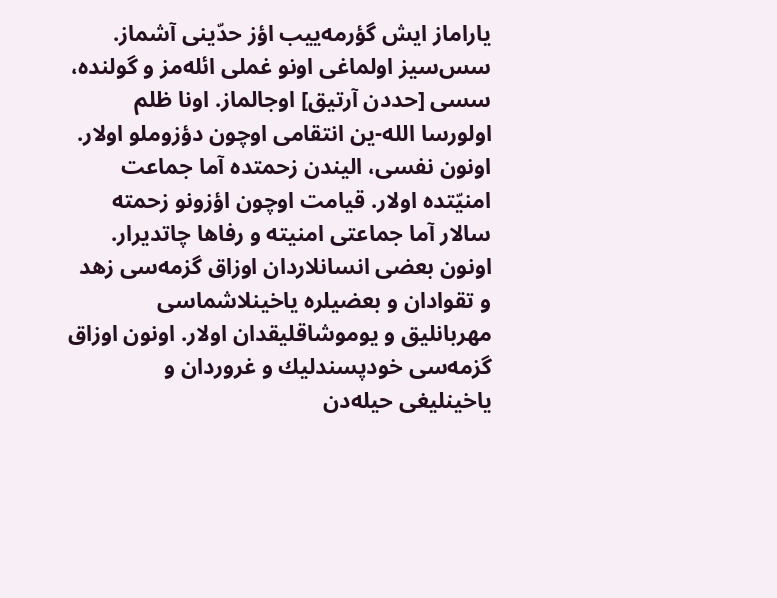یاراماز ایش گؤرمه‌ییب اؤز حدّینی آشماز. سس‌سیز اولماغی اونو غملی ائله‌مز و گولنده، سسی [حددن آرتیق] اوجالماز. اونا ظلم اولورسا الله-ین انتقامی اوچون دؤزوملو اولار. اونون نفسی، الیندن زحمتده آما جماعت امنیّتده اولار. قیامت اوچون اؤزونو زحمته سالار آما جماعتی امنیته و رفاها چاتدیرار. اونون بعضی انسانلاردان اوزاق گزمه‌سی زهد و تقوادان و بعضیلره یاخینلاشماسی مهربانلیق و یوموشاقلیقدان اولار. اونون اوزاق گزمه‌سی خودپسندلیك و غروردان و یاخینلیغی حیله‌دن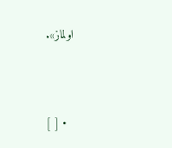اولماز».



  • [ ]